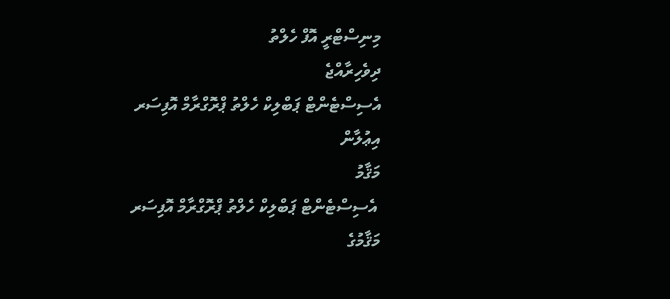މިނިސްޓްރީ އޮފް ހެލްތު
ދިވެހިރާއްޖެ
އެސިސްޓެންޓް ޕަބްލިކް ހެލްތު ޕްރޮގްރާމް އޮފިސަރ
އިޢުލާން
މަޤާމު
 އެސިސްޓެންޓް ޕަބްލިކް ހެލްތު ޕްރޮގްރާމް އޮފިސަރ
މަޤާމުގެ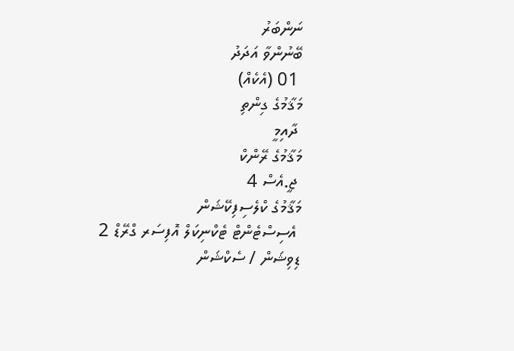ނަންބަރު
ބޭނުންވާ އަދަދު
 01 (އެކެއް)
މަޤާމުގެ ގިންތި
 ދާއިމީ
މަޤާމުގެ ރޭންކް
 ޖީ.އެސް 4
މަޤާމުގެ ކްލެސިފިކޭޝަން
 އެސިސްޓެންޓް ޓެކްނިކަލް އޮފިސަރ ގްރޭޑް 2
ޑިވިޝަން / ސެކްޝަން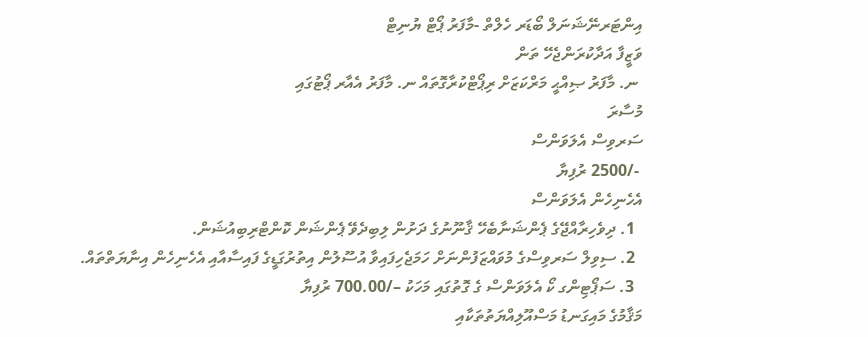އިންޓަރނޭޝަނަލް ބޯޑަރ ހެލްތް -މާފަރު ޕޯޓް ޔުނިޓް
ވަޒީފާ އަދާކުރަންޖެހޭ ތަން
 ނ. މާފަރު ޞިއްޙީ މަރްކަޒަށް ރިޕޯޓްކުރާގޮތައް ނ. މާފަރު އެއާރ ޕޯޓުގައި
މުސާރަ
ސަރވިސް އެލަވަންސް
 -/2500 ރުފިޔާ
އެހެނިހެން އެލަވަންސް
  1. ދިވެހިރާއްޖޭގެ ޕެންޝަނާބެހޭ ޤާނޫނުގެ ދަށުން ލިބިދެވޭ ޕެންޝަން ކޮންޓްރިބިއުޝަން.
  2. ސިވިލް ސަރވިސްގެ މުވައްޒަފުންނަށް ހަމަޖެހިފައިވާ އުސޫލުން އިތުރުގަޑީގެ ފައިސާއާއި އެހެނިހެން އިނާޔަތްތައް.
  3. ސަޕޯޓިންގ ކޯ އެލަވަންސް ގެ ގޮތުގައި މަހަކު –/700.00 ރުފިޔާ
މަޤާމުގެ މައިގަނޑު މަސްއޫލިއްޔަތުތަކާއި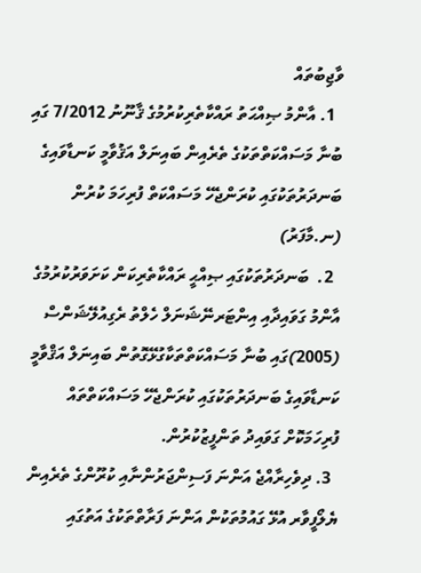ވާޖިބުތައް
  1. އާންމު ޞިއްޙަތު ރައްކާތެރިކުރުމުގެ ޤާނޫނު 7/2012 ގައި ބުނާ މަސައްކަތްތަކުގެ ތެރެއިން ބައިނަލް އަޤުވާމީ ކަނޑާވައިގެ ބަނދަރުތަކުގައި ކުރަންޖެހޭ މަސައްކަތް ފުރިހަމަ ކުރުން (ނ.މާފަރު)
  2.  ބަނދަރުތަކުގައި ޞިއްޙީ ރައްކާތެރިކަން ކަށަވަރުކުރުމުގެ އާންމު ގަވައިދާއި އިންޓަރނޭޝަނަލް ހެލްތު ރެގިއުލޭޝަންސް (2005)ގައި ބުނާ މަސައްކަތްތަކާގުޅޭގޮތުން ބައިނަލް އަޤްވާމީ ކަނޑާވައިގެ ބަނދަރުތަކުގައި ކުރަންޖެހޭ މަސައްކަތްތައް ފުރިހަމަކޮށް ގަވައިދު ތަންފީޒުކުރުން.
  3. ދިވެހިރާއްޖެ އަންނަ ފަސިންޖަރުންނާއި ކުރޫންގެ ތެރެއިން ޔެލޯފީވާރ އުޅޭ ގައުމުތަކުން އަންނަ ފަރާތްތަކުގެ އަތުގައި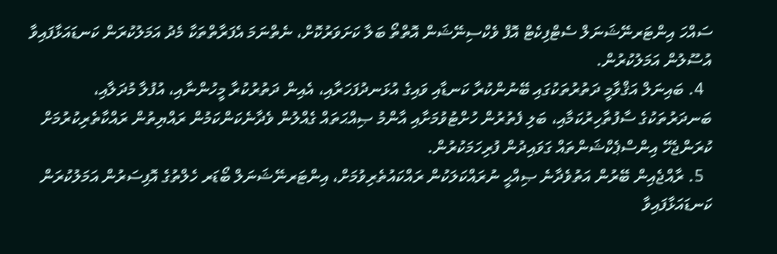ސައްހަ އިންޓަރނޭޝަނަލް ސެޓްފިކެޓް އޮފް ވެކްސިނޭޝަން އޮތްތޯ ބަލާ ކަށަވަރުކޮށް، ނެތްނަމަ އެފަރާތްތަކާ މެދު އަމަލުކުރަން ކަނޑައަޅާފައިވާ އުސޫލުން އަމަލުކުރުން.
  4. ބައިނަލް އަޤްވާމީ ދަތުރުތަކުގައި ބޭނުންކުރާ ކަނޑާއި ވައިގެ އުޅަނދުފަހަރާއި، އެއިން ދަތުރުކުރާ މީހުންނާއި، އުފުލާ މުދަލާއި، ބަނދަރުތަކުގެ ސާފުތާހިރުކަމާއި، ބަލި ފެތުރުން ހުށްޓުވުމަށާއި އާންމު ޞިއްޙަތައް ގެއްލުން ވެދާނެކަންކަމުން ރައްޔިތުން ރައްކާތެރިކުރުމަށް ކުރަންޖެހޭ އިންސްޕެކްޝަންތައް ގަވައިދުން ފުރިހަމަކުރުން.
  5. ރާއްޖެއިން ބޭރުން އަތުވެދާނެ ޞިއްޙީ ނުރައްކަލަކުން ރައްކައުތެރިވުމަށް، އިންޓަރނޭޝަނަލް ބޯޑަރ ހެލްތުގެ އޮފިސަރުން އަމަލުކުރަން ކަނޑައަޅާފައިވާ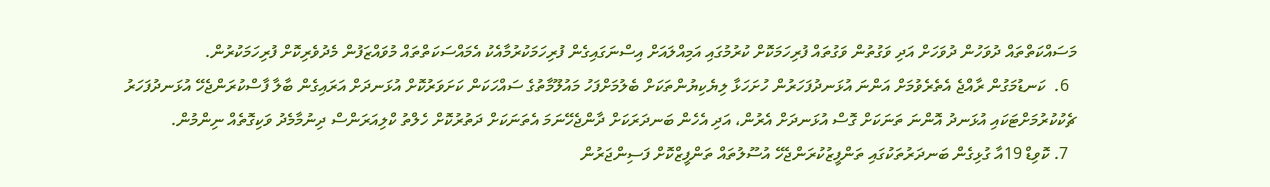މަސައްކަތްތައް ދުވަހުން ދުވަހަށް އަދި ވަގުތުން ވަގުތައް ފުރިހަމަކޮށް ކުރުމުގައި އަމިއްލައަށް އިސްނަގައިގެން ފުރިހަމަކުރުމާއެކު އެމައްސަކަތްތައް މުވައްޒަފުން މެދުވެރިކޮށް ފުރިހަމަކުރުން.
  6.  ކަނޑުމަގުން ރާއްޖެ އެތެރެވުމަށް އަންނަ އުޅަނދުފަހަރުން ހުށަހަޅާ ލިޔެކިޔުންތަކަށް ބެލުމަށްފަހު މައުލޫމާތުގެ ސައްހަކަން ކަށަވަރުކޮށް އުޅަނދަށް އަރައިގެން ބާލާ ފާސްކުރަންޖެހޭ އުޅަނދުފަހަރު ޗެކުކުރުމަށްޓަކައި އުޅަނދު އޮންނަ ތަނަކަށް ގޮސް އުޅަނދަށް އެރުން، އަދި އެހެން ބަނދަރަކަށް ދާންޖެހޭނަމަ އެތަނަކަށް ދަތުރުކޮށް ހެލްތު ކްލިއަރަންސް ދިނުމާމެދު ވަކިގޮތެއް ނިންމުން.
  7. ކޮވިޑް 19އާ ގުޅިގެން ބަނދަރުތަކުގައި ތަންފީޒުކުރަންޖެހޭ އުސޫލުތައް ތަންފީޒްކޮށް ފަސިންޖަރުން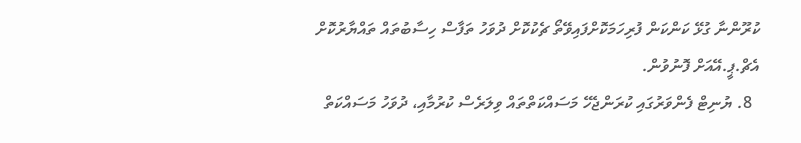ކުރޫންނާ ގުޅޭ ކަންކަން ފުރިހަމަކޮށްފައިވޭތޯ ޗެކުކޮށް ދުވަހު ތަފާސް ހިސާބުތައް ތައްޔާރުކޮށް އެޗް.ޕީ.އޭއަށް ފޮނުވުން.
  8. ޔުނިޓް ފެންވަރުގައި ކުރަންޖެހޭ މަސައްކަތްތައް ވިލަރެސް ކުރުމާއި، ދުވަހު މަސައްކަތް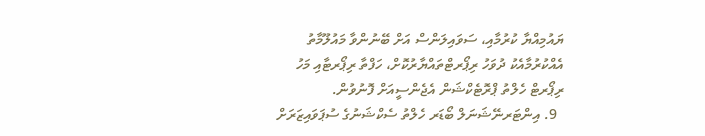ޔައުމިއްޔާ ކުރުމާއި، ސަވައިލަންސް އަށް ބޭނުންވާ މައުލޫމާތު އެއްކުރުމާއެކު ދުވަހު ރިޕޯރޓްތައްޔާރުކޮށް، ހަފްތާ ރިޕޯރޓާއި މަހު ރިޕޯރޓް ހެލްތު ޕްރޮޓެކްޝަން އެޖެންސީއަށް ފޮނުވުން.
  9. އިންޓަރނޭޝަނަލް ބޯޑަރ ހެލްތު ސެކްޝަނުގެ ސުޕަވައިޒަރަށް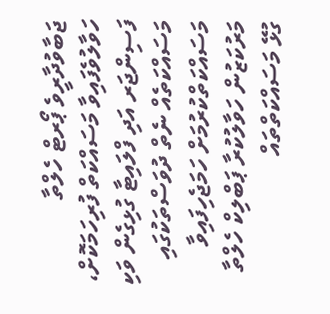ޖަބާވުދާރީވެ ޕޯރޓް ހެލްތާ ހަވާލުވެފައިވާ މަސައްކަތް ފުރިހަމަކޮށް، ފަސިންޖަރ އަދި ފްލައިޓާ ގުޅިގެން ވަކި މަސައްކަތެއް ނެތް ދުވަސްތަކުގައި މަސައްކަތްކުރުމަށް ހަމަޖެހިފައިވާ މަރުކަޒުން ހަވާލުކުރާ ޕަބްލިކް ހެލްތާ ގުޅޭ މަސައްކަތްތައް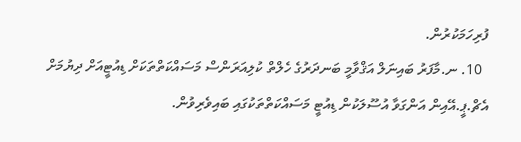ފުރިހަމަކުރުން.
  10. ނ.މާފަރު ބައިނަލް އަޤްވާމީ ބަނދަރުގެ ހެލްތް ކުލިއަރަންސް މަސައްކަތްތަކަށް ޑިއުޓީއަށް ދިޔުމަށް އެޗް.ޕީ.އޭއިން އަންގަވާ އުސޫލަކުން ޑިއުޓީ މަސައްކަތްތަކުގައި ބައިވެރިވުން.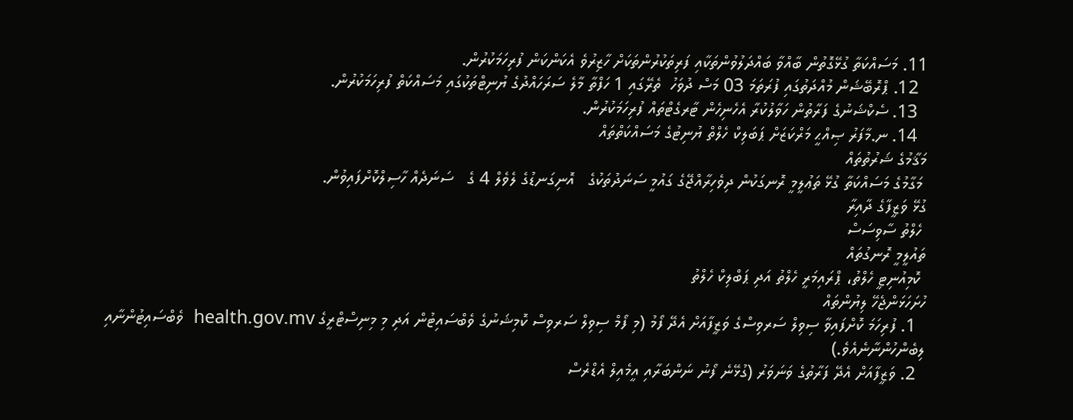11. މަސައްކަތާ ގުޅޭގޮތުން ބާއްވާ ބައްދަލުވުންތަކާއި ފަރިތަކުރުންތަކަށް ހާޒިރުވެ އެކަންކަން ފުރިހަމަކުރުން.
  12. ޕްރޮބޭޝަން މުއްދަތުގައި ފުރަތަމަ 03 މަސް ދުވަހު  ތެރޭގައި 1 ހަފްތާ މާލެ ސަރަހައްދުގެ ޔުނިޓްތަކުގައި މަސައްކަތް ފުރިހަމަކުރުން.
  13. ސެކްޝަނުގެ ފަރާތުން ހަވާލުކުރާ އެހެނިހެން ޓާރގެޓްތައް ފުރިހަމަކުރުން.
  14. ނ.މާފަރު ޞިއްޙީ މަރްކަޒަށް ޕަބަލިކް ހެލްތް ޔުނިޓުގެ މަސައްކަތްތައް
މަޤާމުގެ ޝަރުތުތައް
 މަގާމުގެ މަސައްކަތާ ގުޅޭ ތަޢުލީމީ ރޮނގަކުން ދިވެހިރާއްޖޭގެ ގައުމީ ސަނަދުތަކުގެ   އޮނިގަނޑުގެ ލެވެލް 4 ގެ   ސަނަދެއް ހާސިލްކޮށްފައިވުން.
ގުޅޭ ވަޒީފާގެ ދާއިރާ
 ހެލްތު ސާވިސަސް
ތައުލީމީ ރޮނގުތައް
 ކޮމިއުނިޓީ ހެލްތު، ޕްރައިމަރީ ހެލްތު އަދި ޕަބްލިކް ހެލްތު
ހުށަހަޅަންޖެހޭ ލިޔުންތައް
  1. ފުރިހަމަ ކޮށްފައިވާ ސިވިލް ސަރވިސްގެ ވަޒީފާއަށް އެދޭ ފޯމު (މި ފޯމް ސިވިލް ސަރވިސް ކޮމިޝަނުގެ ވެބްސައިޓުން އަދި މި މިނިސްޓްރީގެ health.gov.mv  ވެބްސައިޓުންނާއި ލިބެންހުންނާނެއެވެ.)
  2. ވަޒީފާއަށް އެދޭ ފަރާތުގެ ވަނަވަރު (ގުޅޭނެ ފޯނު ނަންބަރާއި އީމެއިލް އެޑްރެސް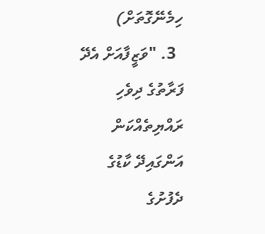ހިމެނޭގޮތަށް)
  3. "ވަޒީފާއަށް އެދޭ ފަރާތުގެ ދިވެހި ރައްޔިތެއްކަން އަންގައިދޭ ކާޑުގެ ދެފުށުގެ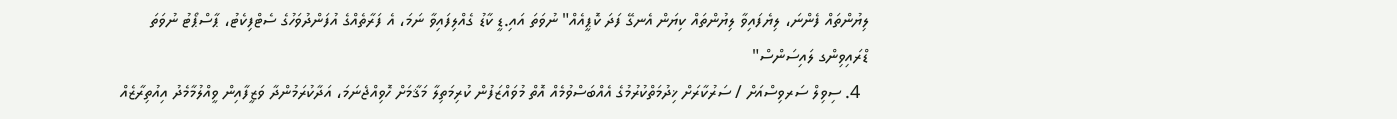ލިޔުންތައް ފެންނަ، ލިޔެފައިވާ ލިޔުންތައް ކިޔަން އެނގޭ ފަދަ ކޮޕީއެއް" ނުވަތަ އައި.ޑީ ކާޑު ގެއްލިފައިވާ ނަމަ، އެ ފަރާތެއްގެ އުފަންދުވަހުގެ ސެޓްފިކެޓު، ޕާސްޕޯޓު ނުވަތަ ޑްރައިވިންގ ލައިސަންސް"
  4. ސިވިލް ސަރވިސްއަށް / ސަރުކާރަށް ޚިދުމަތްކުރުމުގެ އެއްބަސްވުމެއް އޮތް މުވައްޒަފުން ކުރިމަތިލާ މަޤާމަށް ހޮވިއްޖެނަމަ، އަދާކުރަމުންދާ ވަޒީފާއިން ވީއްލުމާމެދު އިއުތިރާޒެއް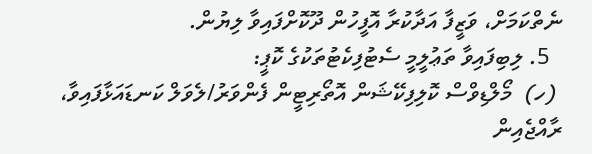ނެތްކަމަށް، ވަޒީފާ އަދާކުރާ އޮފީހުން ދޫކޮށްފައިވާ ލިޔުން.
  5. ލިބިފައިވާ ތަޢުލީމީ ސެޓުފިކެޓުތަކުގެ ކޮޕީ:
 (ހ)  މޯލްޑިވްސް ކޮލިފިކޭޝަން އޮތޯރިޓީން ފެންވަރު/ލެވަލް ކަނޑައަޅާފައިވާ، ރާއްޖެއިން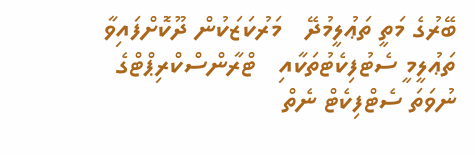ބޭރުގެ މަތީ ތަޢުލީމުދޭ   މަރުކަޒަކުން ދޫކޮށްފައިވާ ތަޢުލީމީ ސެޓުފިކެޓުތަކާއި   ޓްރާންސްކްރިޕްޓްގެ ނުވަތަ ސެޓްފިކެޓް ނެތް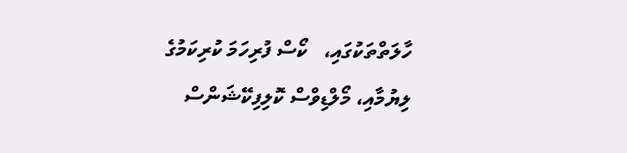ހާލަތްތަކުގައި،   ކޯސް ފުރިހަމަ ކުރިކަމުގެ   ލިޔުމާއި، މޯލްޑިވްސް ކޮލިފިކޭޝަންސް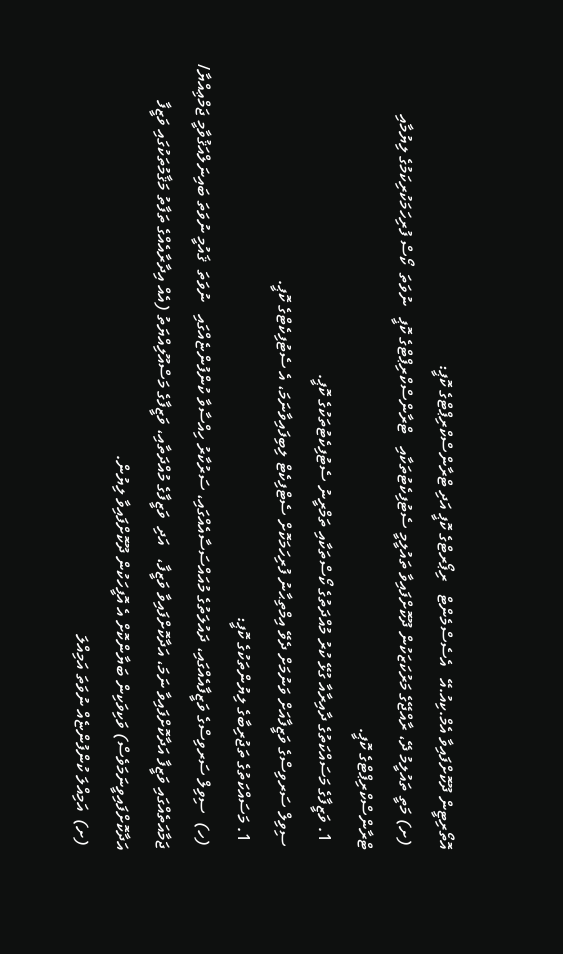އޮތޯރިޓީން ދޫކޮށްފައިވާ އެމް.ކިއު.އޭ   އެސެސްމެންޓް   ރިޕޯރޓްގެ ކޮޕީ އަދި ޓްރާންސްކްރިޕްޓްގެ ކޮޕީ:
 (ށ) މަތީ ތައުލީމު ދޭ، ރާއްޖޭގެ މަރުކަޒަކުން ދޫކޮށްފައިވާ ތައުލީމީ ސެޓުފިކެޓުތަކާއި   ޓްރާންސްކްރިޕްޓްގެ ކޮޕީ   ނުވަތަ  ކޯސް ފުރިހަމަކުރިކަމުގެ ލިޔުމާއި ޓްރާންސްކްރިޕްޓްގެ ކޮޕީ.
  1. ވަޒީފާގެ މަސައްކަތުގެ ދާއިރާއާ ގުޅޭ ކުރު މުއްދަތުގެ ކޯސްތަކާއި ތަމްރީނު ސެޓުފިކެޓުތަކުގެ ކޮޕީ.
 ސިވިލް ސަރވިސްގެ ވަޒީފާއަށް ވަނުމަށް ދެވޭ އިމްތިޙާނު ފުރިހަމަކޮށް ސެޓްފިކެޓް ލިބިފައިވާނަމަ، އެ ސެޓުފިކެޓްގެ ކޮޕީ.
  1. މަސައްކަތުގެ ތަޖުރިބާގެ ލިޔުންތަކުގެ ކޮޕީ:
 (ހ)  ސިވިލް ސަރވިސްގެ ވަޒީފާއެއްގައި، ދައުލަތުގެ މުއައްސަސާއެއްގައި، ސަރުކާރު ހިއްސާވާ ކުންފުންޏެއްގައި   ނުވަތަ  ޤައުމީ ނުވަތަ ބައިނަލްއަޤުވާމީ ޖަމްޢިއްޔާ/ ޖަމާއަތެއްގައި ވަޒީފާ އަދާކޮށްފައިވާ ނަމަ، އަދާކޮށްފައިވާ ވަޒީފާ،   އަދި  ވަޒީފާގެ މުއްދަތާއި، ވަޒީފާގެ މަސްއޫލިއްޔަތު (އެއް އިދާރާއެއްގެ ތަފާތު މަޤާމުތަކުގައި ވަޒީފާ   އަދާކޮށްފައިވީނަމަވެސް) ވަކިވަކިން ބަޔާންކޮށް އެ އޮފީހަކުން ދޫކޮށްފައިވާ ލިޔުން.
 (ށ)  އަމިއްލަ ކުންފުންޏެއް ނުވަތަ އަމިއްލަ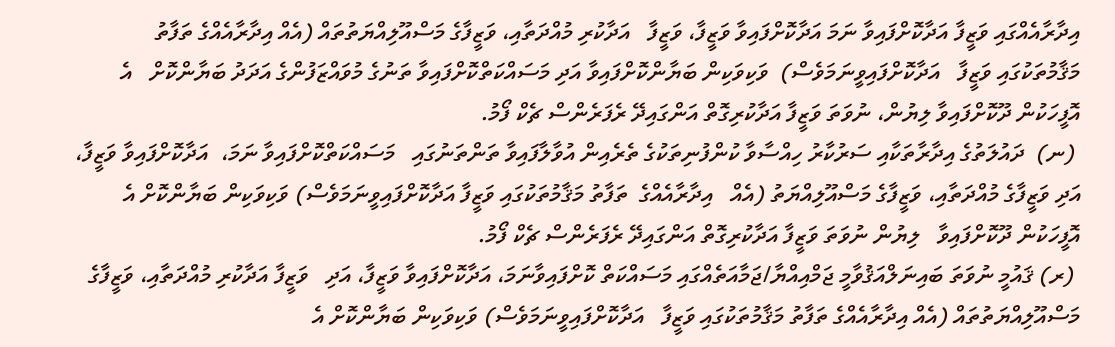އިދާރާއެއްގައި ވަޒީފާ އަދާކޮށްފައިވާ ނަމަ އަދާކޮށްފައިވާ ވަޒީފާ، ވަޒީފާ   އަދާކުރި މުއްދަތާއި، ވަޒީފާގެ މަސްއޫލިއްޔަތުތައް (އެއް އިދާރާއެއްގެ ތަފާތު މަޤާމުތަކުގައި ވަޒީފާ   އަދާކޮށްފައިވީނަމަވެސް)  ވަކިވަކިން ބަޔާންކޮށްފައިވާ އަދި މަސައްކަތްކޮށްފައިވާ ތަނުގެ މުވައްޒަފުންގެ އަދަދު ބަޔާންކޮށް   އެ އޮފީހަކުން ދޫކޮށްފައިވާ ލިޔުން، ނުވަތަ ވަޒީފާ އަދާކުރިގޮތް އަންގައިދޭ ރެފަރެންސް ޗެކް ފޯމު.
 (ނ)  ދައުލަތުގެ އިދާރާތަކާއި ސަރުކާރު ހިއްސާވާ ކުންފުނިތަކުގެ ތެރެއިން އުވާލާފައިވާ ތަންތަނުގައި   މަސައްކަތްކޮށްފައިވާ ނަމަ،  އަދާކޮށްފައިވާ ވަޒީފާ، އަދި ވަޒީފާގެ މުއްދަތާއި، ވަޒީފާގެ މަސްއޫލިއްޔަތު (އެއް   އިދާރާއެއްގެ  ތަފާތު މަޤާމުތަކުގައި ވަޒީފާ އަދާކޮށްފައިވީނަމަވެސް) ވަކިވަކިން ބަޔާންކޮށް އެ އޮފީހަކުން ދޫކޮށްފައިވާ   ލިޔުން ނުވަތަ ވަޒީފާ އަދާކުރިގޮތް އަންގައިދޭ ރެފަރެންސް ޗެކް ފޯމު.
 (ރ) ޤައުމީ ނުވަތަ ބައިނަލްއަޤުވާމީ ޖަމްއިއްޔާ/ޖަމާއަތެއްގައި މަސައްކަތް ކޮށްފައިވާނަމަ، އަދާކޮށްފައިވާ ވަޒީފާ، އަދި   ވަޒީފާ އަދާކުރި މުއްދަތާއި، ވަޒީފާގެ މަސްއޫލިއްޔަތުތައް (އެއް އިދާރާއެއްގެ ތަފާތު މަޤާމުތަކުގައި ވަޒީފާ   އަދާކޮށްފައިވީނަމަވެސް) ވަކިވަކިން ބަޔާންކޮށް އެ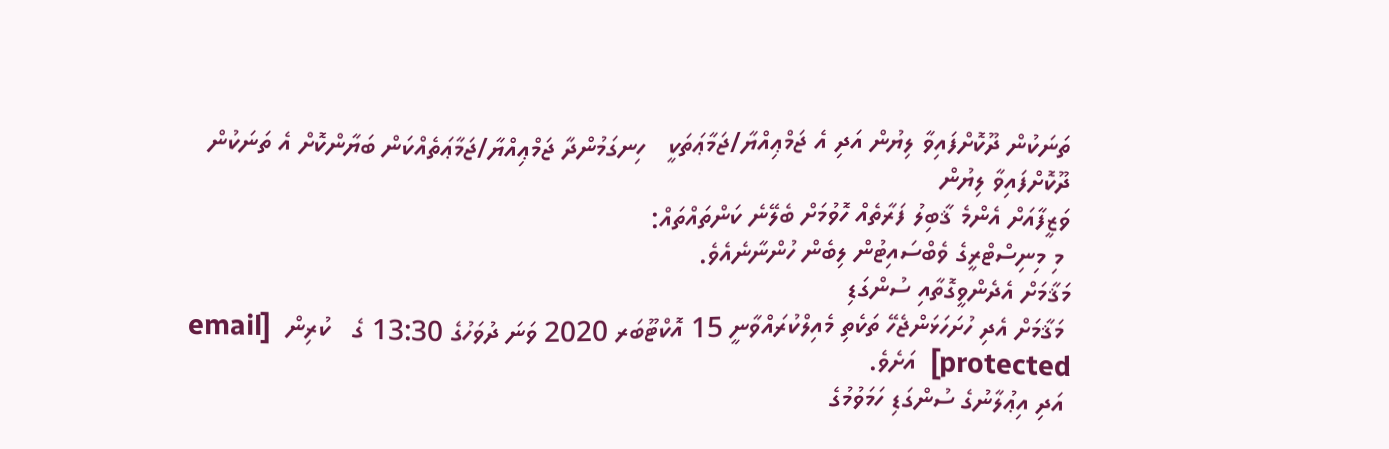ތަނަކުން ދޫކޮށްފައިވާ ލިޔުން އަދި އެ ޖަމްޢިއްޔާ/ޖަމާޢަތަކީ   ހިނގަމުންދާ ޖަމްޢިއްޔާ/ޖަމާޢަތެއްކަން ބަޔާންކޮށް އެ ތަނަކުން ދޫކޮށްފައިވާ ލިޔުން
ވަޒީފާއަށް އެންމެ ޤާބިލު ފަރާތެއް ހޮވުމަށް ބެލޭނެ ކަންތައްތައް:
 މި މިނިސްޓްރީގެ ވެބްސައިޓުން ލިބެން ހުންނާނެއެވެ.
މަޤާމަށް އެދެންވީގޮތާއި ސުންގަޑި
 މަޤާމަށް އެދި ހުށަހަޅަންޖެހޭ ތަކެތި މެއިލްކުރައްވާނީ 15 އޮކްޓޫބަރ 2020 ވަނަ ދުވަހުގެ 13:30 ގެ   ކުރިން  [email protected]  އަށެވެ.
 އަދި އިޢުލާނުގެ ސުންގަޑި ހަމަވުމުގެ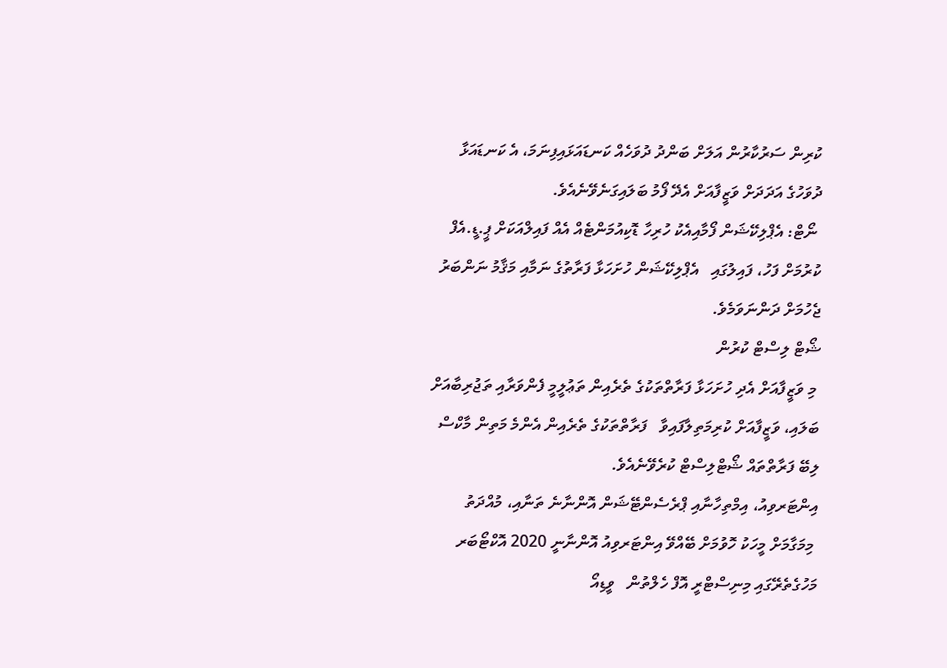ކުރިން ސަރުކާރުން އަލަށް ބަންދު ދުވަހެއް ކަނޑައަޅައިފިނަމަ، އެ ކަނޑައަޅާ   ދުވަހުގެ އަދަދަށް ވަޒީފާއަށް އެދޭ ފޯމު ބަލައިގަނެވޭނެއެވެ.
 ނޯޓް: އެޕްލިކޭޝަން ފޯމާއިއެކު ހުރިހާ ޑޮކިއުމަންޓެއް އެއް ފައިލްއަކަށް ޕީ.ޑީ.އެފް ކުރުމަށް ފަހު، ފައިލުގައި   އެޕްލިކޭޝަން ހުށަހަޅާ ފަރާތުގެ ނަމާއި މަޤާމު ނަންބަރު ޖެހުމަށް ދަންނަވަމެވެ.
ޝޯޓް ލިސްޓް ކުރުން
 މި ވަޒީފާއަށް އެދި ހުށަހަޅާ ފަރާތްތަކުގެ ތެރެއިން ތަޢުލީމީ ފެންވަރާއި ތަޖުރިބާއަށް ބަލައި، ވަޒީފާއަށް ކުރިމަތިލާފައިވާ   ފަރާތްތަކުގެ ތެރެއިން އެންމެ މަތިން މާކްސް ލިބޭ ފަރާތްތައް ޝޯޓްލިސްޓް ކުރެވޭނެއެވެ.
އިންޓަރވިއު، އިމްތިހާނާއި ޕްރެސެންޓޭޝަން އޮންނާނެ ތަނާއި، މުއްދަތު
 މިމަގާމަށް މީހަކު ހޮވުމަށް ބޭއްވޭ އިންޓަރވިއު އޮންނާނީ 2020 އޮކްޓޯބަރ މަހުގެތެރޭގައި މިނިސްޓްރީ އޮފް ހެލްތުން   ވީޑިއޯ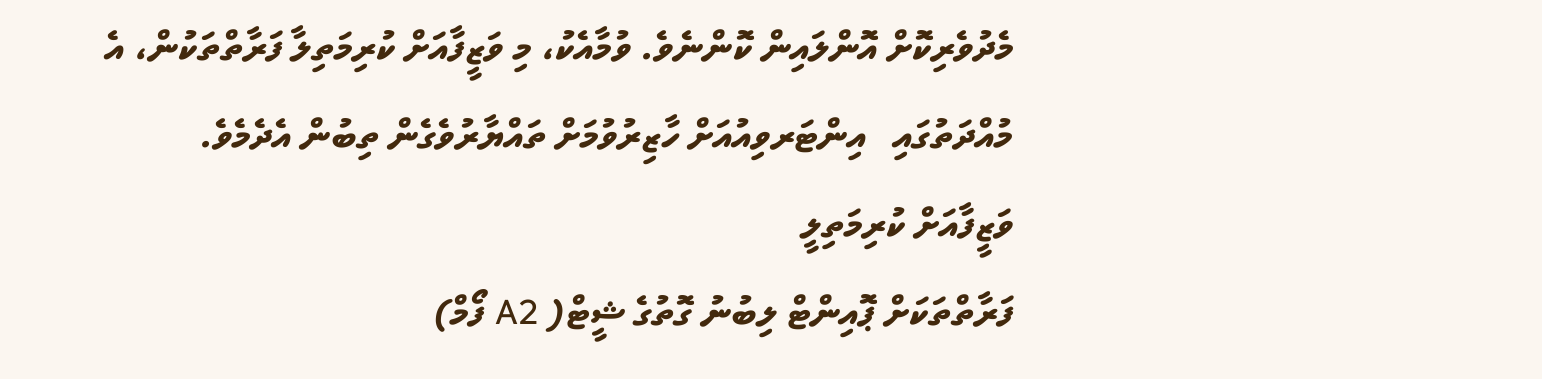މެދުވެރިކޮށް އޮންލައިން ކޮންނެވެ. ވުމާއެކު، މި ވަޒީފާއަށް ކުރިމަތިލާ ފަރާތްތަކުން، އެ މުއްދަތުގައި   އިންޓަރވިއުއަށް ހާޒިރުވުމަށް ތައްޔާރުވެގެން ތިބުން އެދެމެވެ.
ވަޒީފާއަށް ކުރިމަތިލީ
ފަރާތްތަކަށް ޕޮއިންޓް ލިބުނު ގޮތުގެ ޝީޓް( A2 ފޯމް)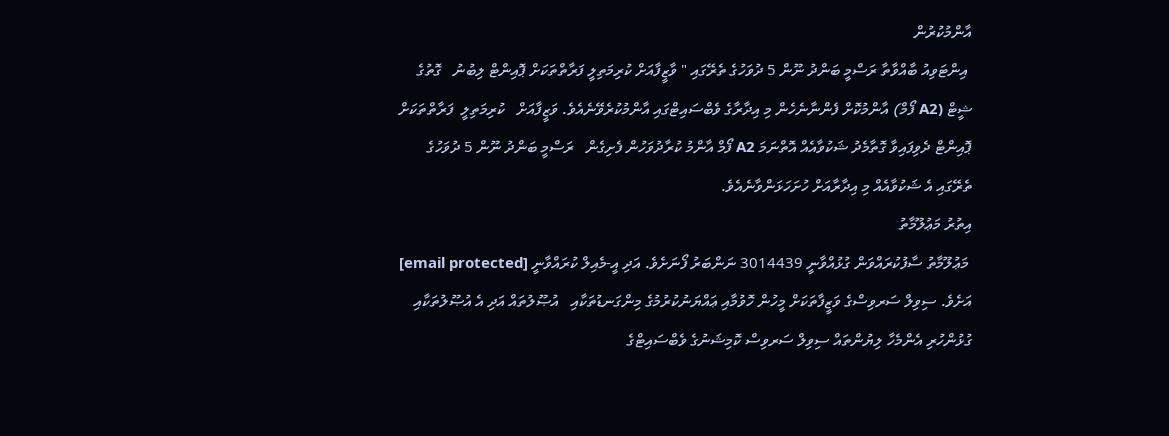އާންމުކުރުން
 އިންޓަވިއު ބާއްވާތާ ރަސްމީ ބަންދު ނޫން 5 ދުވަހުގެ ތެރޭގައި " ވާޒީފާއަށް ކުރިމަތިލީ ފަރާތްތަކަށް ޕޮއިންޓް ލިބުނު   ގޮތުގެ ޝީޓް (A2 ފޯމް) އާންމުކޮށް ފެންނާނެހެން މި އިދާރާގެ ވެބްސައިޓްގައި އާންމުކުރެވޭނެއެވެ. ވަޒީފާއަށް   ކުރިމަތިލީ  ފަރާތްތަކަށް ޕޮއިންޓް ދެވިފައިވާ ގޮތާމެދު ޝަކުވާއެއް އޮތްނަމަ A2 ފޯމް އާންމު ކުރާދުވަހުން ފެށިގެން   ރަސްމީ ބަންދު ނޫން 5 ދުވަހުގެ ތެރޭގައި އެ ޝަކުވާއެއް މި އިދާރާއަށް ހުށަހަޅަންވާނެއެވެ.
އިތުރު މަޢުލޫމާތު
 މަޢުލޫމާތު ސާފުކުރައްވަން ގުޅުއްވާނީ 3014439 ނަންބަރު ފޯނަށެވެ. އަދި އީ-މެއިލް ކުރައްވާނީ [email protected]  އަށެވެ. ސިވިލް ސަރވިސްގެ ވަޒީފާތަކަށް މީހުން ހޮވުމާއި ޢައްޔަނުކުރުމުގެ މިންގަނޑުތަކާއި   އުޞޫލުތައް އަދި އެ އުޞޫލުތަކާއި ގުޅުންހުރި އެންމެހާ ލިޔުންތައް ސިވިލް ސަރވިސް ކޮމިޝަނުގެ ވެބްސައިޓްގެ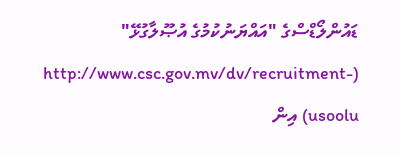ޑައުންލޯޑްސްގެ "އައްޔަނުކުމުގެ އުޞޫލާގުޅޭ" (http://www.csc.gov.mv/dv/recruitment-usoolu) އިން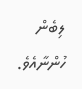ލިބެން  ހުންނާއެވެ.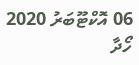06 އޮކްޓޫބަރު 2020
ހޯދާ